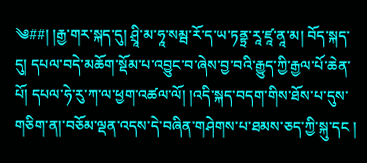༄##། །རྒྱ་གར་སྐད་དུ། ཤྲཱི་མ་ཧཱ་སམྦ་རོ་ད་ཡ་ཏནྟྲ་རཱ་ཛཱ་ནཱ་མ། བོད་སྐད་དུ། དཔལ་བདེ་མཆོག་སྡོམ་པ་འབྱུང་བ་ཞེས་བྱ་བའི་རྒྱུད་ཀྱི་རྒྱལ་པོ་ཆེན་པོ། དཔལ་ཧེ་རུ་ཀ་ལ་ཕྱག་འཚལ་ལོ། །འདི་སྐད་བདག་གིས་ཐོས་པ་དུས་གཅིག་ན།་བཅོམ་ལྡན་འདས་དེ་བཞིན་གཤེགས་པ་ཐམས་ཅད་ཀྱི་སྐུ་དང །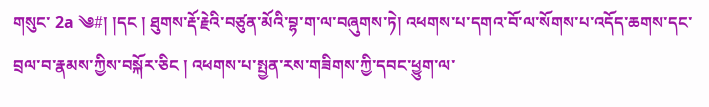གསུང་ 2a ༄#། །དང ། ཐུགས་རྡོ་རྗེའི་བཙུན་མོའི་བྷ་ག་ལ་བཞུགས་ཏེ། འཕགས་པ་དགའ་བོ་ལ་སོགས་པ་འདོད་ཆགས་དང་བྲལ་བ་རྣམས་ཀྱིས་བསྐོར་ཅིང ། འཕགས་པ་སྤྱན་རས་གཟིགས་ཀྱི་དབང་ཕྱུག་ལ་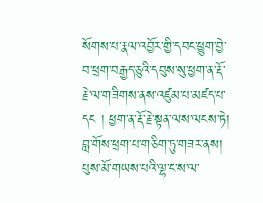སོགས་པ་རྣལ་འབྱོར་གྱི་དབང་ཕྱུག་བྱེ་བ་ཕྲག་བརྒྱད་ཅུའི་དབུས་སུ་ཕྱག་ན་རྡོ་རྗེ་ལ་གཟིགས་ནས་འཛུམ་པ་མཛད་པ་དང ། ཕྱག་ན་རྡོ་རྗེ་སྟན་ལས་ལངས་ཏེ། བླ་གོས་ཕྲག་པ་གཅིག་ཏུ་གཟར་ནས། པུས་མོ་གཡས་པའི་ལྷ་ང་ས་ལ་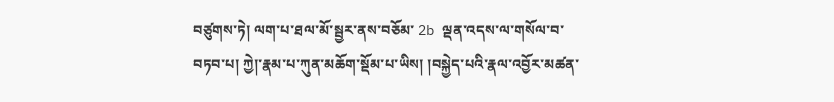བཙུགས་ཏེ། ལག་པ་ཐལ་མོ་སྦྱར་ནས་བཅོམ་ 2b ལྡན་འདས་ལ་གསོལ་བ་བཏབ་པ། ཀྱེ།་རྣམ་པ་ཀུན་མཆོག་སྡོམ་པ་ཡིས། །བསྐྱེད་པའི་རྣལ་འབྱོར་མཚན་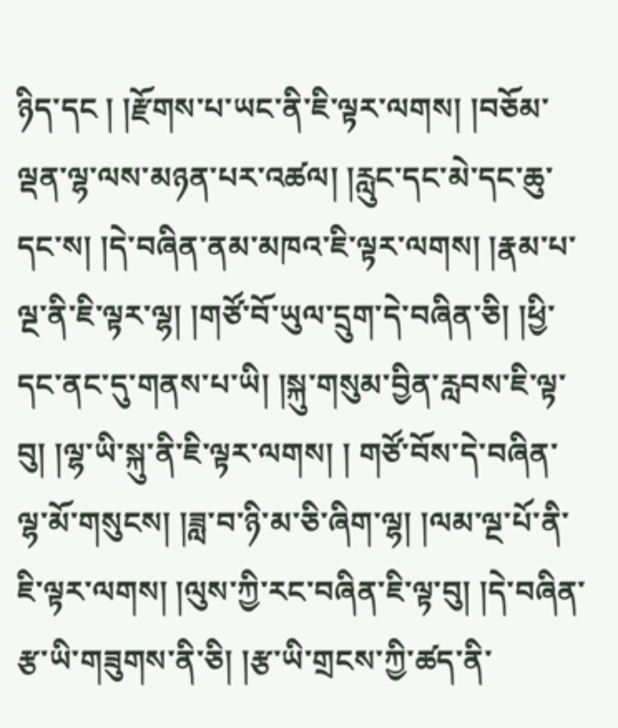ཉིད་དང ། །རྫོགས་པ་ཡང་ནི་ཇི་ལྟར་ལགས། །བཅོམ་ལྡན་ལྷ་ལས་མཉན་པར་འཚལ། །རླུང་དང་མེ་དང་ཆུ་དང་ས། །དེ་བཞིན་ནམ་མཁའ་ཇི་ལྟར་ལགས། །རྣམ་པ་ལྔ་ནི་ཇི་ལྟར་ལྷ། །གཙོ་བོ་ཡུལ་དྲུག་དེ་བཞིན་ཅི། །ཕྱི་དང་ནང་དུ་གནས་པ་ཡི། །སྐུ་གསུམ་བྱིན་རླབས་ཇི་ལྟ་བུ། །ལྷ་ཡི་སྐུ་ནི་ཇི་ལྟར་ལགས། ། གཙོ་བོས་དེ་བཞིན་ལྷ་མོ་གསུངས། །ཟླ་བ་ཉི་མ་ཅི་ཞིག་ལྷ། །ལམ་ལྔ་པོ་ནི་ཇི་ལྟར་ལགས། །ལུས་ཀྱི་རང་བཞིན་ཇི་ལྟ་བུ། །དེ་བཞིན་རྩ་ཡི་གཟུགས་ནི་ཅི། །རྩ་ཡི་གྲངས་ཀྱི་ཚད་ནི་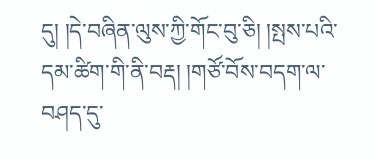དུ། །དེ་བཞིན་ལུས་ཀྱི་གོང་བུ་ཅི། །སྤས་པའི་དམ་ཚིག་གི་ནི་བརྡ། །གཙོ་བོས་བདག་ལ་བཤད་དུ་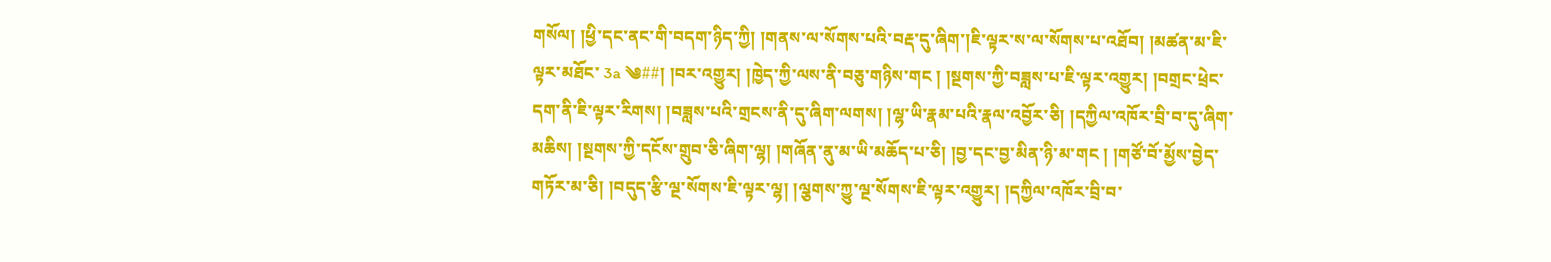གསོལ། །ཕྱི་དང་ནང་གི་བདག་ཉིད་ཀྱི། །གནས་ལ་སོགས་པའི་བརྡ་དུ་ཞིག་།ཇི་ལྟར་ས་ལ་སོགས་པ་འཐོབ། །མཚན་མ་ཇི་ལྟར་མཐོང་ 3a ༄##། །བར་འགྱུར། །ཁྱེད་ཀྱི་ལས་ནི་བཅུ་གཉིས་གང ། །སྔགས་ཀྱི་བཟླས་པ་ཇི་ལྟར་འགྱུར། །བགྲང་ཕྲེང་དག་ནི་ཇི་ལྟར་རིགས། །བཟླས་པའི་གྲངས་ནི་དུ་ཞིག་ལགས། །ལྷ་ཡི་རྣམ་པའི་རྣལ་འབྱོར་ཅི། །དཀྱིལ་འཁོར་བྲི་བ་དུ་ཞིག་མཆིས། །སྔགས་ཀྱི་དངོས་གྲུབ་ཅི་ཞིག་ལྷ། །གཞོན་ནུ་མ་ཡི་མཆོད་པ་ཅི། །བྱ་དང་བྱ་མིན་ཉི་མ་གང ། །གཙོ་བོ་མྱོས་བྱེད་གཏོར་མ་ཅི། །བདུད་རྩི་ལྔ་སོགས་ཇི་ལྟར་ལྷ། །ལྕགས་ཀྱུ་ལྔ་སོགས་ཇི་ལྟར་འགྱུར། །དཀྱིལ་འཁོར་བྲི་བ་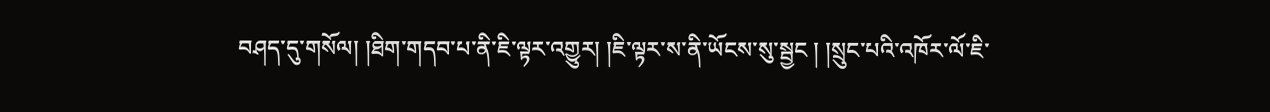བཤད་དུ་གསོལ། །ཐིག་གདབ་པ་ནི་ཇི་ལྟར་འགྱུར། །ཇི་ལྟར་ས་ནི་ཡོངས་སུ་སྦྱང ། །སྲུང་པའི་འཁོར་ལོ་ཇི་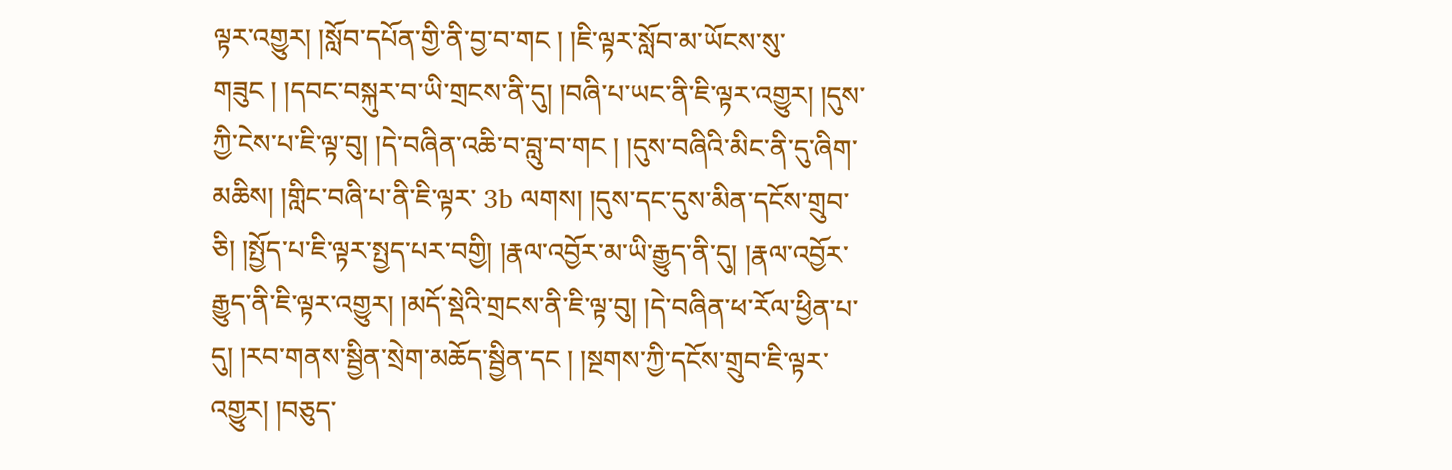ལྟར་འགྱུར། །སློབ་དཔོན་གྱི་ནི་བྱ་བ་གང ། །ཇི་ལྟར་སློབ་མ་ཡོངས་སུ་གཟུང ། །དབང་བསྐུར་བ་ཡི་གྲངས་ནི་དུ། །བཞི་པ་ཡང་ནི་ཇི་ལྟར་འགྱུར། །དུས་ཀྱི་ངེས་པ་ཇི་ལྟ་བུ། །དེ་བཞིན་འཆི་བ་བླུ་བ་གང ། །དུས་བཞིའི་མིང་ནི་དུ་ཞིག་མཆིས། །གླིང་བཞི་པ་ནི་ཇི་ལྟར་ 3b ལགས། །དུས་དང་དུས་མིན་དངོས་གྲུབ་ཅི། །སྤྱོད་པ་ཇི་ལྟར་སྤྱད་པར་བགྱི། །རྣལ་འབྱོར་མ་ཡི་རྒྱུད་ནི་དུ། །རྣལ་འབྱོར་རྒྱུད་ནི་ཇི་ལྟར་འགྱུར། །མདོ་སྡེའི་གྲངས་ནི་ཇི་ལྟ་བུ། །དེ་བཞིན་ཕ་རོལ་ཕྱིན་པ་དུ། །རབ་གནས་སྦྱིན་སྲེག་མཆོད་སྦྱིན་དང ། །སྔགས་ཀྱི་དངོས་གྲུབ་ཇི་ལྟར་འགྱུར། །བཅུད་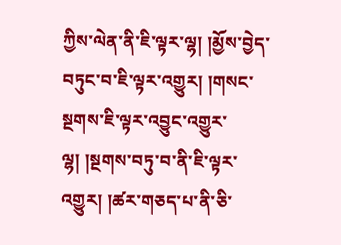ཀྱིས་ལེན་ནི་ཇི་ལྟར་ལྷ། །མྱོས་བྱེད་བཏུང་བ་ཇི་ལྟར་འགྱུར། །གསང་སྔགས་ཇི་ལྟར་འབྱུང་འགྱུར་ལྷ། །སྔགས་བཏུ་བ་ནི་ཇི་ལྟར་འགྱུར། །ཚར་གཅད་པ་ནི་ཅི་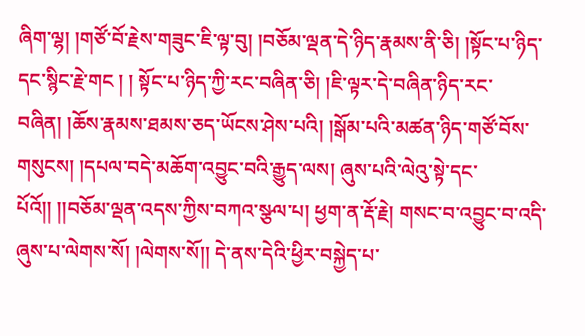ཞིག་ལྷ། །གཙོ་བོ་རྗེས་གཟུང་ཇི་ལྟ་བུ། །བཅོམ་ལྡན་དེ་ཉིད་རྣམས་ནི་ཅི། །སྟོང་པ་ཉིད་དང་སྙིང་རྗེ་གང ། ། སྟོང་པ་ཉིད་ཀྱི་རང་བཞིན་ཅི། །ཇི་ལྟར་དེ་བཞིན་ཉིད་རང་བཞིན། །ཆོས་རྣམས་ཐམས་ཅད་ཡོངས་ཤེས་པའི། །སྒོམ་པའི་མཚན་ཉིད་གཙོ་བོས་གསུངས། །དཔལ་བདེ་མཆོག་འབྱུང་བའི་རྒྱུད་ལས། ཞུས་པའི་ལེའུ་སྟེ་དང་པོའོ།། །།བཅོམ་ལྡན་འདས་ཀྱིས་བཀའ་སྩལ་པ། ཕྱག་ན་རྡོ་རྗེ། གསང་བ་འབྱུང་བ་འདི་ཞུས་པ་ལེགས་སོ། །ལེགས་སོ།། དེ་ནས་དེའི་ཕྱིར་བསྐྱེད་པ་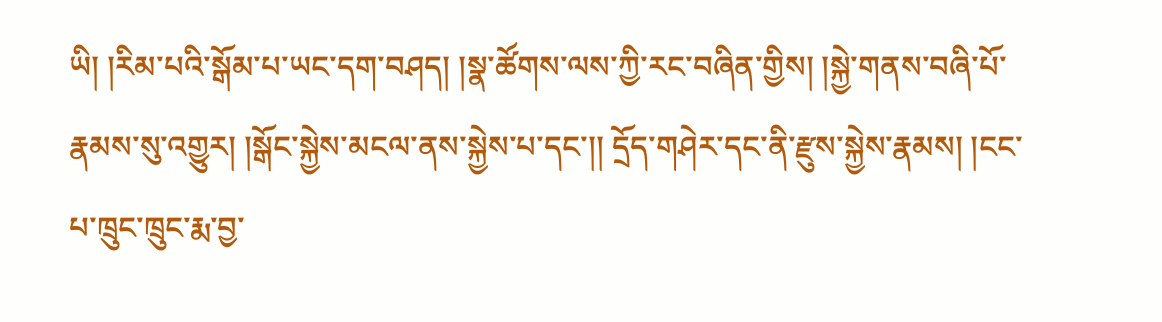ཡི། །རིམ་པའི་སྒོམ་པ་ཡང་དག་བཤད། །སྣ་ཚོགས་ལས་ཀྱི་རང་བཞིན་གྱིས། །སྐྱེ་གནས་བཞི་པོ་རྣམས་སུ་འགྱུར། །སྒོང་སྐྱེས་མངལ་ནས་སྐྱེས་པ་དང་།། དྲོད་གཤེར་དང་ནི་རྫུས་སྐྱེས་རྣམས། །ངང་པ་ཁྲུང་ཁྲུང་རྨ་བྱ་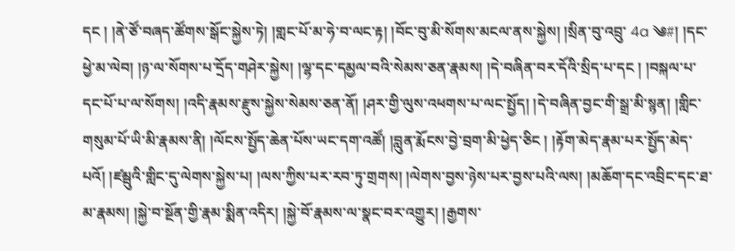དང ། །ནེ་ཙོ་བཞད་ཚོགས་སྒོང་སྐྱེས་ཏེ། །གླང་པོ་མ་ཧེ་བ་ལང་རྟ། །བོང་བུ་མི་སོགས་མངལ་ནས་སྐྱེས། །སྲིན་བུ་འབྲུ་ 4a ༄#། །དང་ཕྱེ་མ་ལེབ། །ཉ་ལ་སོགས་པ་དྲོད་གཤེར་སྐྱེས། །ལྷ་དང་དམྱལ་བའི་སེམས་ཅན་རྣམས། །དེ་བཞིན་བར་དོའི་སྲིད་པ་དང ། །བསྐལ་པ་དང་པོ་པ་ལ་སོགས། །འདི་རྣམས་རྫུས་སྐྱེས་སེམས་ཅན་ནོ། །ཤར་གྱི་ལུས་འཕགས་པ་ལང་སྤྱོད། །དེ་བཞིན་བྱང་གི་སྒྲ་མི་སྙན། །གླིང་གསུམ་པོ་ཡི་མི་རྣམས་ནི། །ལོངས་སྤྱོད་ཆེན་པོས་ཡང་དག་འཚོ། །བླུན་རྨོངས་བྱེ་བྲག་མི་ཕྱེད་ཅིང ། །རྟོག་མེད་རྣམ་པར་སྤྱོད་མེད་པའོ། །ཛམྦུའི་གླིང་དུ་ལེགས་སྐྱེས་པ། །ལས་ཀྱིས་པར་རབ་ཏུ་གྲགས། །ལེགས་བྱས་ཉེས་པར་བྱས་པའི་ལས། །མཆོག་དང་འབྲིང་དང་ཐ་མ་རྣམས། །སྐྱེ་བ་སྔོན་གྱི་རྣམ་སྨིན་འདིར། །སྐྱེ་བོ་རྣམས་ལ་སྣང་བར་འགྱུར། །རྒྱགས་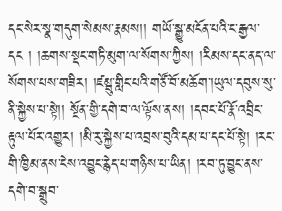དང་སེར་སྣ་གདུག་སེམས་རྣམས།། གཡོ་སྒྱུ་མངོན་པའི་ང་རྒྱལ་དང ། །ཆགས་སྡང་གཏི་མུག་ལ་སོགས་ཀྱིས། །རིམས་དང་ནད་ལ་སོགས་པས་གཟིར། །ཛམྦུ་གླིང་པའི་གཙོ་བོ་མཆོག་།ཡུལ་དབུས་སུ་ནི་སྐྱེས་པ་སྟེ།། སྔོན་གྱི་དགེ་བ་ལ་ལྟོས་ནས། །དབང་པོ་རྣོ་འབྲིང་རྟུལ་པོར་འགྱུར། །མི་རུ་སྐྱེས་པ་འབྲས་བུའི་དམ་པ་དང་པོ་སྟེ། །རང་གི་ཁྱིམ་ནས་ངེས་འབྱུང་རྙེད་པ་གཉིས་པ་ཡིན། །རབ་ཏུ་བྱུང་ནས་དགེ་བ་སྒྲུབ་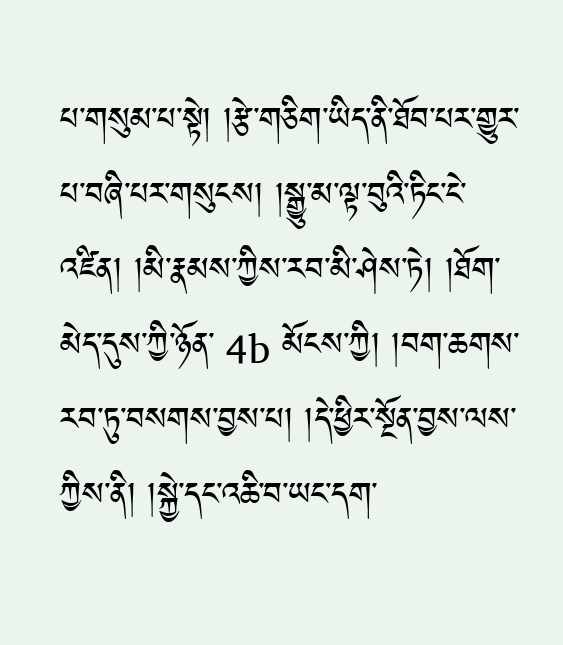པ་གསུམ་པ་སྟེ། །རྩེ་གཅིག་ཡིད་ནི་ཐོབ་པར་གྱུར་པ་བཞི་པར་གསུངས། །སྒྱུ་མ་ལྟ་བུའི་ཏིང་ངེ་འཛིན། །མི་རྣམས་ཀྱིས་རབ་མི་ཤེས་ཏེ། །ཐོག་མེད་དུས་ཀྱི་ཉོན་ 4b མོངས་ཀྱི། །བག་ཆགས་རབ་ཏུ་བསགས་བྱས་པ། །དེ་ཕྱིར་སྔོན་བྱས་ལས་ཀྱིས་ནི། །སྐྱེ་དང་འཆི་བ་ཡང་དག་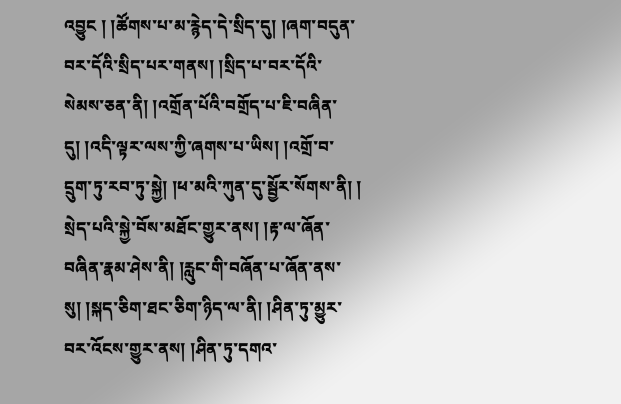འབྱུང ། །ཚོགས་པ་མ་རྙེད་དེ་སྲིད་དུ། །ཞག་བདུན་བར་དོའི་སྲིད་པར་གནས། །སྲིད་པ་བར་དོའི་སེམས་ཅན་ནི། །འགྲོན་པོའི་བགྲོད་པ་ཇི་བཞིན་དུ། །འདི་ལྟར་ལས་ཀྱི་ཞགས་པ་ཡིས། །འགྲོ་བ་དྲུག་ཏུ་རབ་ཏུ་སྐྱེ། །ཕ་མའི་ཀུན་དུ་སྦྱོར་སོགས་ནི། ། སྲེད་པའི་སྐྱེ་བོས་མཐོང་གྱུར་ནས། །རྟ་ལ་ཞོན་བཞིན་རྣམ་ཤེས་ནི། །རླུང་གི་བཞོན་པ་ཞོན་ནས་སུ། །སྐད་ཅིག་ཐང་ཅིག་ཉིད་ལ་ནི། །ཤིན་ཏུ་མྱུར་བར་འོངས་གྱུར་ནས། །ཤིན་ཏུ་དགའ་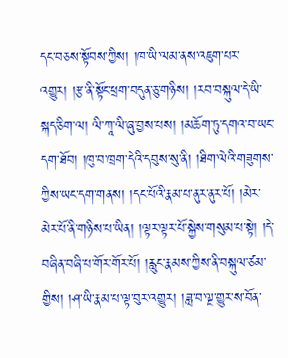དང་བཅས་སྟོབས་ཀྱིས། །ཁ་ཡི་ལམ་ནས་འཇུག་པར་འགྱུར། །རྩ་ནི་སྟོང་ཕྲག་བདུན་ཅུ་གཉིས། །རབ་བསྐུལ་དེ་ཡི་སྐད་ཅིག་ལ། ལི་ཀཱ་ལི་ཞུ་བྱས་པས། །མཆོག་ཏུ་དགའ་བ་ཡང་དག་ཐོབ། །ཁུ་བ་ཁྲག་དེའི་དབུས་སུ་ནི། །ཐིག་ལེའི་གཟུགས་ཀྱིས་ཡང་དག་གནས། །དང་པོའི་རྣམ་པ་ནུར་ནུར་པོ། །མེར་མེར་པོ་ནི་གཉིས་པ་ཡིན། །ལྟར་ལྟར་པོ་སྐྱེས་གསུམ་པ་སྟེ། །དེ་བཞིན་བཞི་པ་གོར་གོར་པོ། །རླུང་རྣམས་ཀྱིས་ནི་བསྐུལ་ཙམ་གྱིས། །ཤ་ཡི་རྣམ་པ་ལྟ་བུར་འགྱུར། །ཟླ་བ་ལྔ་གྱུར་ས་བོན་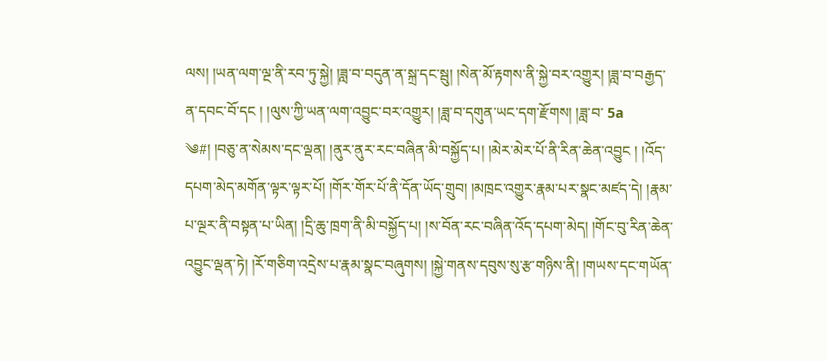ལས། །ཡན་ལག་ལྔ་ནི་རབ་ཏུ་སྐྱེ། །ཟླ་བ་བདུན་ན་སྐྲ་དང་སྦུ། །སེན་མོ་རྟགས་ནི་སྐྱེ་བར་འགྱུར། །ཟླ་བ་བརྒྱད་ན་དབང་བོ་དང ། །ལུས་ཀྱི་ཡན་ལག་འབྱུང་བར་འགྱུར། །ཟླ་བ་དགུན་ཡང་དག་རྫོགས། །ཟླ་བ་ 5a ༄#། །བཅུ་ན་སེམས་དང་ལྡན། །ནུར་ནུར་རང་བཞིན་མི་བསྐྱོད་པ། །མེར་མེར་པོ་ནི་རིན་ཆེན་འབྱུང ། །འོད་དཔག་མེད་མགོན་ལྟར་ལྟར་པོ། །གོར་གོར་པོ་ནི་དོན་ཡོད་གྲུབ། །མཁྲང་འགྱུར་རྣམ་པར་སྣང་མཛད་དེ། །རྣམ་པ་ལྔར་ནི་བསྟན་པ་ཡིན། །དྲི་ཆུ་ཁྲག་ནི་མི་བསྐྱོད་པ། །ས་བོན་རང་བཞིན་འོད་དཔག་མེད། །གོང་བུ་རིན་ཆེན་འབྱུང་ལྡན་ཏེ། །རོ་གཅིག་འདྲེས་པ་རྣམ་སྣང་བཞུགས། །སྐྱེ་གནས་དབུས་སུ་རྩ་གཉིས་ནི། །གཡས་དང་གཡོན་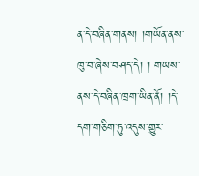ན་དེ་བཞིན་གནས། །གཡོན་ནས་ཁུ་བ་ཞེས་བཤད་དེ། ། གཡས་ནས་དེ་བཞིན་ཁྲག་ཡིན་ནོ། །དེ་དག་གཅིག་ཏུ་འདུས་གྱུར་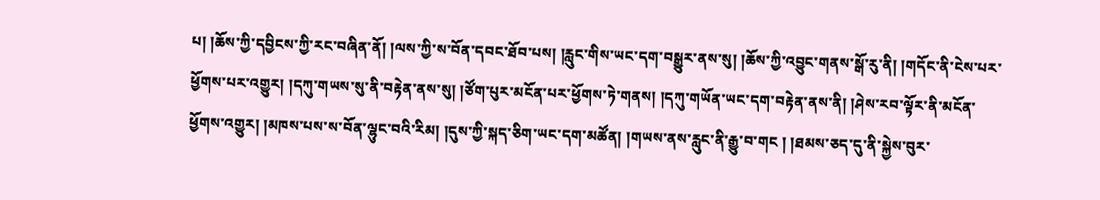པ། །ཆོས་ཀྱི་དབྱིངས་ཀྱི་རང་བཞིན་ནོ། །ལས་ཀྱི་ས་བོན་དབང་ཐོབ་པས། །རླུང་གིས་ཡང་དག་བསྒྱུར་ནས་སུ། །ཆོས་ཀྱི་འབྱུང་གནས་སྒོ་རུ་ནི། །གདོང་ནི་ངེས་པར་ཕྱོགས་པར་འགྱུར། །དཀུ་གཡས་སུ་ནི་བརྟེན་ནས་སུ། །ཙོག་པུར་མངོན་པར་ཕྱོགས་ཏེ་གནས། །དཀུ་གཡོན་ཡང་དག་བརྟེན་ནས་ནི། །ཤེས་རབ་ལྟོར་ནི་མངོན་ཕྱོགས་འགྱུར། །མཁས་པས་ས་བོན་ལྷུང་བའི་རིམ། །དུས་ཀྱི་སྐད་ཅིག་ཡང་དག་མཚོན། །གཡས་ནས་རླུང་ནི་རྒྱུ་བ་གང ། །ཐམས་ཅད་དུ་ནི་སྐྱེས་བུར་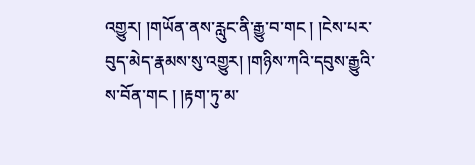འགྱུར། །གཡོན་ནས་རླུང་ནི་རྒྱུ་བ་གང ། །ངེས་པར་བུད་མེད་རྣམས་སུ་འགྱུར། །གཉིས་ཀའི་དབུས་རྒྱུའི་ས་བོན་གང ། །རྟག་ཏུ་མ་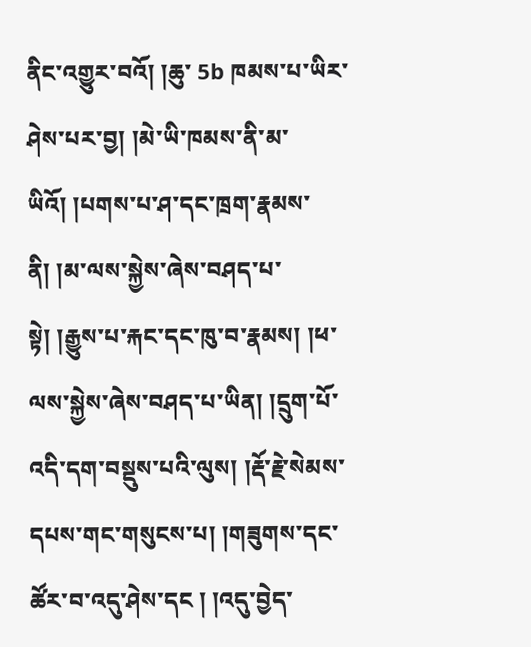ནིང་འགྱུར་བའོ། །ཆུ་ 5b ཁམས་པ་ཡིར་ཤེས་པར་བྱ། །མེ་ཡི་ཁམས་ནི་མ་ཡིའོ། །པགས་པ་ཤ་དང་ཁྲག་རྣམས་ནི། །མ་ལས་སྐྱེས་ཞེས་བཤད་པ་སྟེ། །རྒྱུས་པ་རྐང་དང་ཁུ་བ་རྣམས། །ཕ་ལས་སྐྱེས་ཞེས་བཤད་པ་ཡིན། །དྲུག་པོ་འདི་དག་བསྡུས་པའི་ལུས། །རྡོ་རྗེ་སེམས་དཔས་གང་གསུངས་པ། །གཟུགས་དང་ཚོར་བ་འདུ་ཤེས་དང ། །འདུ་བྱེད་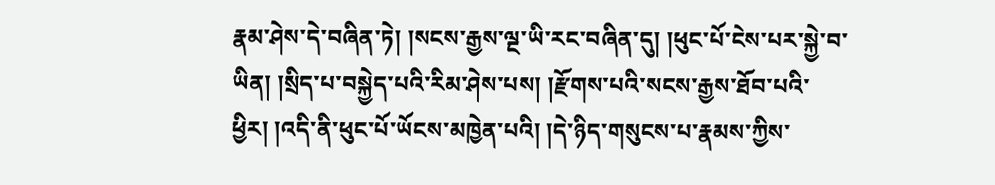རྣམ་ཤེས་དེ་བཞིན་ཏེ། །སངས་རྒྱས་ལྔ་ཡི་རང་བཞིན་དུ། །ཕུང་པོ་ངེས་པར་སྐྱེ་བ་ཡིན། །སྲིད་པ་བསྐྱེད་པའི་རིམ་ཤེས་པས། །རྫོགས་པའི་སངས་རྒྱས་ཐོབ་པའི་ཕྱིར། །འདི་ནི་ཕུང་པོ་ཡོངས་མཁྱེན་པའི། །དེ་ཉིད་གསུངས་པ་རྣམས་ཀྱིས་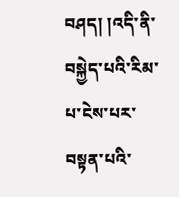བཤད། །འདི་ནི་བསྐྱེད་པའི་རིམ་པ་ངེས་པར་བསྟན་པའི་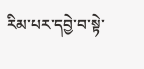རིམ་པར་དབྱེ་བ་སྟེ་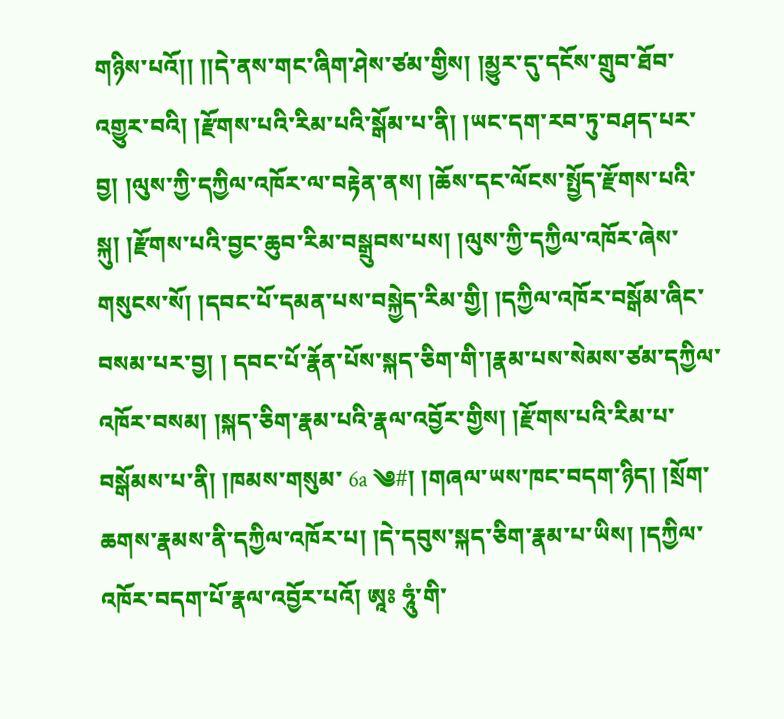གཉིས་པའོ།། །།དེ་ནས་གང་ཞིག་ཤེས་ཙམ་གྱིས། །མྱུར་དུ་དངོས་གྲུབ་ཐོབ་འགྱུར་བའི། །རྫོགས་པའི་རིམ་པའི་སྒོམ་པ་ནི། །ཡང་དག་རབ་ཏུ་བཤད་པར་བྱ། །ལུས་ཀྱི་དཀྱིལ་འཁོར་ལ་བརྟེན་ནས། །ཆོས་དང་ལོངས་སྤྱོད་རྫོགས་པའི་སྐུ། །རྫོགས་པའི་བྱང་ཆུབ་རིམ་བསྒྲུབས་པས། །ལུས་ཀྱི་དཀྱིལ་འཁོར་ཞེས་གསུངས་སོ། །དབང་པོ་དམན་པས་བསྐྱེད་རིམ་གྱི། །དཀྱིལ་འཁོར་བསྒོམ་ཞིང་བསམ་པར་བྱ། ། དབང་པོ་རྣོན་པོས་སྐད་ཅིག་གི་།རྣམ་པས་སེམས་ཙམ་དཀྱིལ་འཁོར་བསམ། །སྐད་ཅིག་རྣམ་པའི་རྣལ་འབྱོར་གྱིས། །རྫོགས་པའི་རིམ་པ་བསྒོམས་པ་ནི། །ཁམས་གསུམ་ 6a ༄#། །གཞལ་ཡས་ཁང་བདག་ཉིད། །སྲོག་ཆགས་རྣམས་ནི་དཀྱིལ་འཁོར་པ། །དེ་དབུས་སྐད་ཅིག་རྣམ་པ་ཡིས། །དཀྱིལ་འཁོར་བདག་པོ་རྣལ་འབྱོར་པའོ། ཨཱཿ ཧཱུཾ་གི་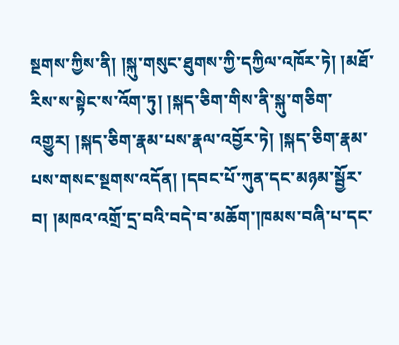སྔགས་ཀྱིས་ནི། །སྐུ་གསུང་ཐུགས་ཀྱི་དཀྱིལ་འཁོར་ཏེ། །མཐོ་རིས་ས་སྟེང་ས་འོག་ཏུ། །སྐད་ཅིག་གིས་ནི་སྐུ་གཅིག་འགྱུར། །སྐད་ཅིག་རྣམ་པས་རྣལ་འབྱོར་ཏེ། །སྐད་ཅིག་རྣམ་པས་གསང་སྔགས་འདོན། །དབང་པོ་ཀུན་དང་མཉམ་སྦྱོར་བ། །མཁའ་འགྲོ་དྲ་བའི་བདེ་བ་མཆོག་།ཁམས་བཞི་པ་དང་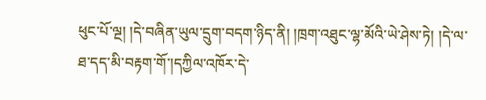ཕུང་པོ་ལྔ། །དེ་བཞིན་ཡུལ་དྲུག་བདག་ཉིད་ནི། །ཁྲག་འཐུང་ལྷ་མོའི་ཡེ་ཤེས་ཏེ། །དེ་ལ་ཐ་དད་མི་བརྟག་གོ་།དཀྱིལ་འཁོར་དེ་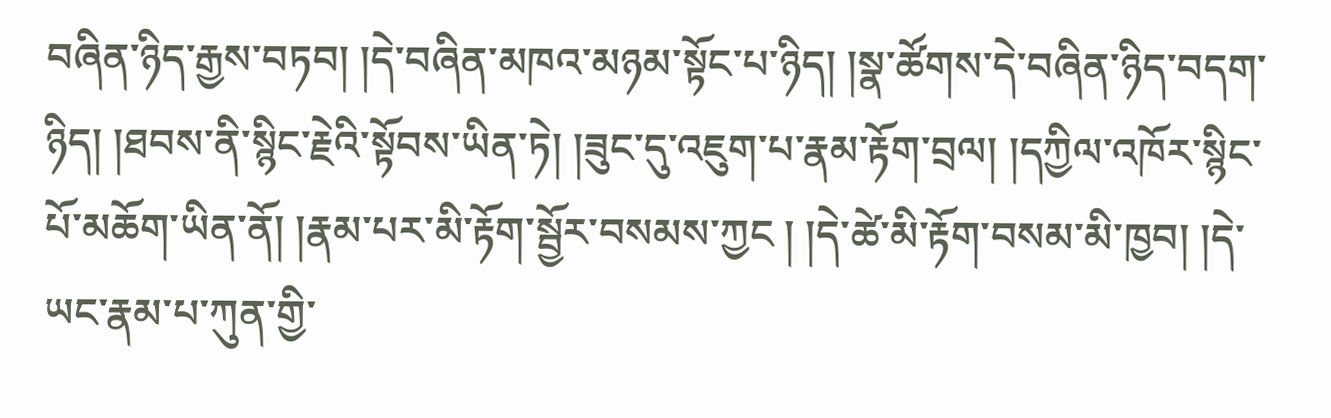བཞིན་ཉིད་རྒྱས་བཏབ། །དེ་བཞིན་མཁའ་མཉམ་སྟོང་པ་ཉིད། །སྣ་ཚོགས་དེ་བཞིན་ཉིད་བདག་ཉིད། །ཐབས་ནི་སྙིང་རྗེའི་སྟོབས་ཡིན་ཏེ། །ཟུང་དུ་འཇུག་པ་རྣམ་རྟོག་བྲལ། །དཀྱིལ་འཁོར་སྙིང་པོ་མཆོག་ཡིན་ནོ། །རྣམ་པར་མི་རྟོག་སྦྱོར་བསམས་ཀྱང ། །དེ་ཚེ་མི་རྟོག་བསམ་མི་ཁྱབ། །དེ་ཡང་རྣམ་པ་ཀུན་གྱི་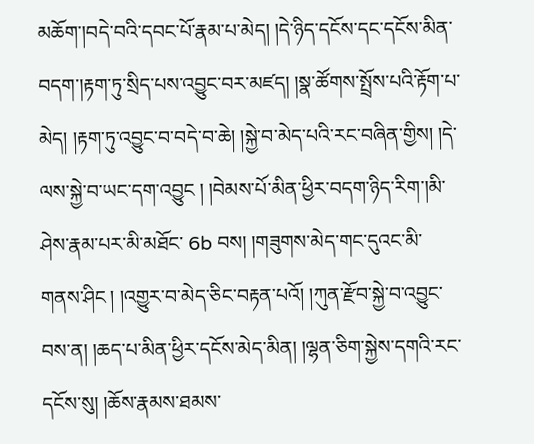མཆོག་།བདེ་བའི་དབང་པོ་རྣམ་པ་མེད། །དེ་ཉིད་དངོས་དང་དངོས་མིན་བདག་།རྟག་ཏུ་སྲིད་པས་འབྱུང་བར་མཛད། །སྣ་ཚོགས་སྤྲོས་པའི་རྟོག་པ་མེད། །རྟག་ཏུ་འབྱུང་བ་བདེ་བ་ཆེ། །སྐྱེ་བ་མེད་པའི་རང་བཞིན་གྱིས། །དེ་ལས་སྐྱེ་བ་ཡང་དག་འབྱུང ། །བེམས་པོ་མིན་ཕྱིར་བདག་ཉིད་རིག་།མི་ཤེས་རྣམ་པར་མི་མཐོང་ 6b བས། །གཟུགས་མེད་གང་དུའང་མི་གནས་ཤིང ། །འགྱུར་བ་མེད་ཅིང་བརྟན་པའོ། །ཀུན་རྫོབ་སྐྱེ་བ་འབྱུང་བས་ན། །ཆད་པ་མིན་ཕྱིར་དངོས་མེད་མིན། །ལྷན་ཅིག་སྐྱེས་དགའི་རང་དངོས་སུ། །ཆོས་རྣམས་ཐམས་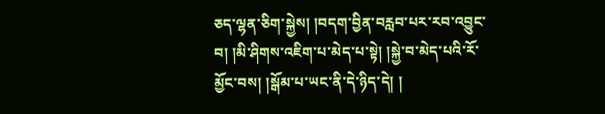ཅད་ལྷན་ཅིག་སྐྱེས། །བདག་བྱིན་བརླབ་པར་རབ་འབྱུང་བ། །མི་ཤིགས་འཇིག་པ་མེད་པ་སྟེ། །སྐྱེ་བ་མེད་པའི་རོ་མྱོང་བས། །སྒོམ་པ་ཡང་ནི་དེ་ཉིད་དེ། །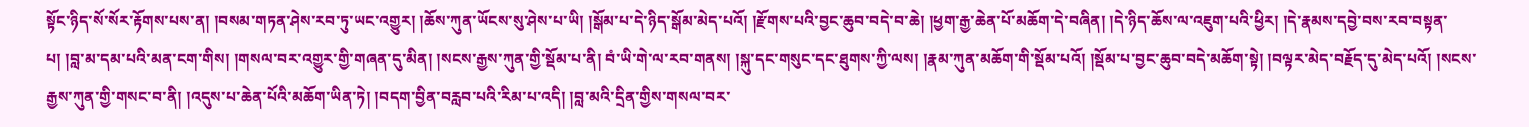སྟོང་ཉིད་སོ་སོར་རྟོགས་པས་ན། །བསམ་གཏན་ཤེས་རབ་ཏུ་ཡང་འགྱུར། །ཆོས་ཀུན་ཡོངས་སུ་ཤེས་པ་ཡི། །སྒོམ་པ་དེ་ཉིད་སྒོམ་མེད་པའོ། །རྫོགས་པའི་བྱང་ཆུབ་བདེ་བ་ཆེ། །ཕྱག་རྒྱ་ཆེན་པོ་མཆོག་དེ་བཞིན། །དེ་ཉིད་ཆོས་ལ་འཇུག་པའི་ཕྱིར། །དེ་རྣམས་དབྱེ་བས་རབ་བསྟན་པ། །བླ་མ་དམ་པའི་མན་ངག་གིས། །གསལ་བར་འགྱུར་གྱི་གཞན་དུ་མིན། །སངས་རྒྱས་ཀུན་གྱི་སྡོམ་པ་ནི། བཾ་ཡི་གེ་ལ་རབ་གནས། །སྐུ་དང་གསུང་དང་ཐུགས་ཀྱི་ལས། །རྣམ་ཀུན་མཆོག་གི་སྡོམ་པའོ། །སྡོམ་པ་བྱང་ཆུབ་བདེ་མཆོག་སྟེ། །བལྟར་མེད་བརྗོད་དུ་མེད་པའོ། །སངས་རྒྱས་ཀུན་གྱི་གསང་བ་ནི། །འདུས་པ་ཆེན་པོའི་མཆོག་ཡིན་ཏེ། །བདག་བྱིན་བརླབ་པའི་རིམ་པ་འདི། །བླ་མའི་དྲིན་གྱིས་གསལ་བར་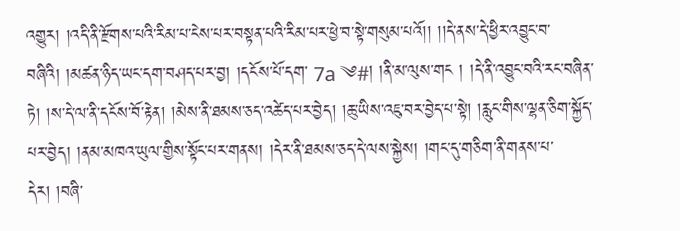འགྱུར། །འདི་ནི་རྫོགས་པའི་རིམ་པ་ངེས་པར་བསྟན་པའི་རིམ་པར་ཕྱེ་བ་སྟེ་གསུམ་པའོ།། །།དེ་ནས་དེ་ཕྱིར་འབྱུང་བ་བཞིའི། །མཚན་ཉིད་ཡང་དག་བཤད་པར་བྱ། །དངོས་པོ་དག་ 7a ༄#། །ནི་མ་ལུས་གང ། །དེ་ནི་འབྱུང་བའི་རང་བཞིན་ཏེ། །ས་དེ་ལ་ནི་དངོས་བོ་རྟེན། །མེས་ནི་ཐམས་ཅད་འཚེད་པར་བྱེད། །ཆུ་ཡིས་འཇུ་བར་བྱེད་པ་སྟེ། །རླུང་གིས་ལྷན་ཅིག་སྐྱོད་པར་བྱེད། །ནམ་མཁའ་ཡུལ་གྱིས་སྟོང་པར་གནས། །དེར་ནི་ཐམས་ཅད་དེ་ལས་སྐྱེས། །གང་དུ་གཅིག་ནི་གནས་པ་དེར། །བཞི་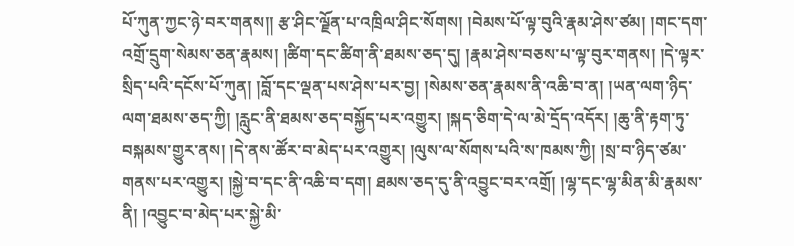པོ་ཀུན་ཀྱང་ཉེ་བར་གནས།། རྩ་ཤིང་ལྗོན་པ་འཁྲིལ་ཤིང་སོགས། །བེམས་པོ་ལྟ་བུའི་རྣམ་ཤེས་ཙམ། །གང་དག་འགྲོ་དྲུག་སེམས་ཅན་རྣམས། །ཚིག་དང་ཚིག་ནི་ཐམས་ཅད་དུ། །རྣམ་ཤེས་བཅས་པ་ལྟ་བུར་གནས། །དེ་ལྟར་སྲིད་པའི་དངོས་པོ་ཀུན། །བློ་དང་ལྡན་པས་ཤེས་པར་བྱ། །སེམས་ཅན་རྣམས་ནི་འཆི་བ་ན། །ཡན་ལག་ཉིད་ལག་ཐམས་ཅད་ཀྱི། །རླུང་ནི་ཐམས་ཅད་བསྐྱོད་པར་འགྱུར། །སྐད་ཅིག་དེ་ལ་མེ་དྲོད་འདོར། །ཆུ་ནི་རྟག་ཏུ་བསྐམས་གྱུར་ནས། །དེ་ནས་ཚོར་བ་མེད་པར་འགྱུར། །ལུས་ལ་སོགས་པའི་ས་ཁམས་ཀྱི། །སྲ་བ་ཉིད་ཙམ་གནས་པར་འགྱུར། །སྐྱེ་བ་དང་ནི་འཆི་བ་དག། ཐམས་ཅད་དུ་ནི་འབྱུང་བར་འགྲོ། །ལྷ་དང་ལྷ་མིན་མི་རྣམས་ནི། །འབྱུང་བ་མེད་པར་སྐྱེ་མི་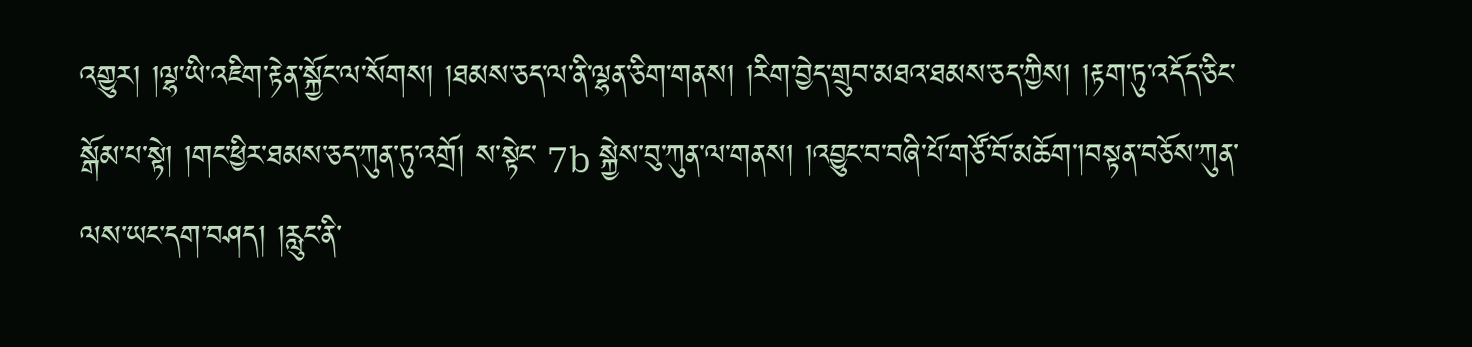འགྱུར། །ལྷ་ཡི་འཇིག་རྟེན་སྐྱོང་ལ་སོགས། །ཐམས་ཅད་ལ་ནི་ལྷན་ཅིག་གནས། །རིག་བྱེད་གྲུབ་མཐའ་ཐམས་ཅད་ཀྱིས། །རྟག་ཏུ་འདོད་ཅིང་སྒོམ་པ་སྟེ། །གང་ཕྱིར་ཐམས་ཅད་ཀུན་ཏུ་འགྲོ། ས་སྟེང་ 7b སྐྱེས་བུ་ཀུན་ལ་གནས། །འབྱུང་བ་བཞི་པོ་གཙོ་བོ་མཆོག་།བསྟན་བཅོས་ཀུན་ལས་ཡང་དག་བཤད། །རླུང་ནི་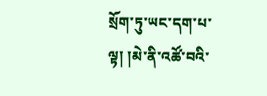སྲོག་ཏུ་ཡང་དག་པ་ལྟ། །མེ་ནི་འཚོ་བའི་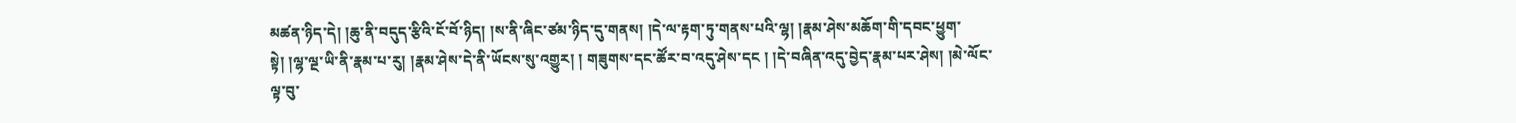མཚན་ཉིད་དེ། །ཆུ་ནི་བདུད་རྩིའི་ངོ་བོ་ཉིད། །ས་ནི་ཞིང་ཙམ་ཉིད་དུ་གནས། །དེ་ལ་རྟག་ཏུ་གནས་པའི་ལྷ། །རྣམ་ཤེས་མཆོག་གི་དབང་ཕྱུག་སྟེ། །ལྷ་ལྔ་ཡི་ནི་རྣམ་པ་རུ། །རྣམ་ཤེས་དེ་ནི་ཡོངས་སུ་འགྱུར། ། གཟུགས་དང་ཚོར་བ་འདུ་ཤེས་དང ། །དེ་བཞིན་འདུ་བྱེད་རྣམ་པར་ཤེས། །མེ་ལོང་ལྟ་བུ་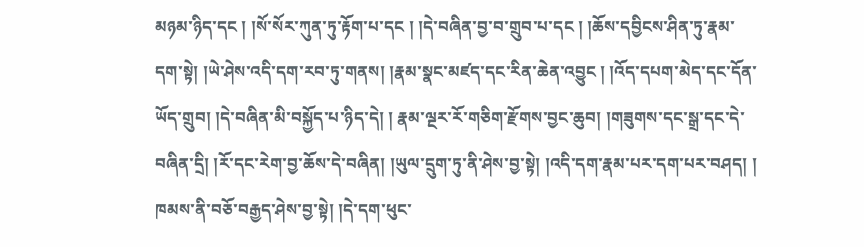མཉམ་ཉིད་དང ། །སོ་སོར་ཀུན་ཏུ་རྟོག་པ་དང ། །དེ་བཞིན་བྱ་བ་གྲུབ་པ་དང ། །ཆོས་དབྱིངས་ཤིན་ཏུ་རྣམ་དག་སྟེ། །ཡེ་ཤེས་འདི་དག་རབ་ཏུ་གནས། །རྣམ་སྣང་མཛད་དང་རིན་ཆེན་འབྱུང ། །འོད་དཔག་མེད་དང་དོན་ཡོད་གྲུབ། །དེ་བཞིན་མི་བསྐྱོད་པ་ཉིད་དེ། ། རྣམ་ལྔར་རོ་གཅིག་རྫོགས་བྱང་ཆུབ། །གཟུགས་དང་སྒྲ་དང་དེ་བཞིན་དྲི། །རོ་དང་རེག་བྱ་ཆོས་དེ་བཞིན། །ཡུལ་དྲུག་ཏུ་ནི་ཤེས་བྱ་སྟེ། །འདི་དག་རྣམ་པར་དག་པར་བཤད། ། ཁམས་ནི་བཅོ་བརྒྱད་ཤེས་བྱ་སྟེ། །དེ་དག་ཕུང་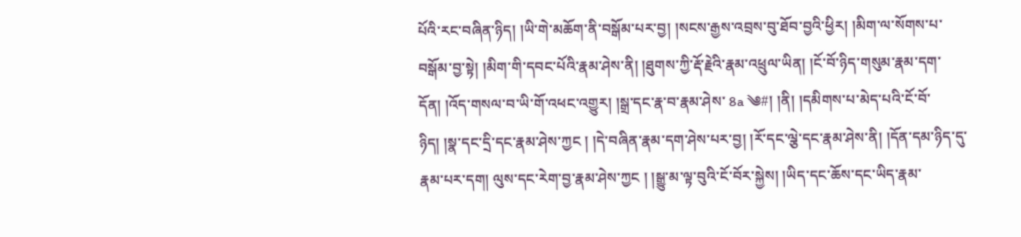པོའི་རང་བཞིན་ཉིད། །ཡི་གེ་མཆོག་ནི་བསྒོམ་པར་བྱ། །སངས་རྒྱས་འབྲས་བུ་ཐོབ་བྱའི་ཕྱིར། །མིག་ལ་སོགས་པ་བསྒོམ་བྱ་སྟེ། །མིག་གི་དབང་པོའི་རྣམ་ཤེས་ནི། །ཐུགས་ཀྱི་རྡོ་རྗེའི་རྣམ་འཕྲུལ་ཡིན། །ངོ་བོ་ཉིད་གསུམ་རྣམ་དག་དོན། །འོད་གསལ་བ་ཡི་གོ་འཕང་འགྱུར། །སྒྲ་དང་རྣ་བ་རྣམ་ཤེས་ 8a ༄#། །ནི། །དམིགས་པ་མེད་པའི་ངོ་བོ་ཉིད། །སྣ་དང་དྲི་དང་རྣམ་ཤེས་ཀྱང ། །དེ་བཞིན་རྣམ་དག་ཤེས་པར་བྱ། །རོ་དང་ལྕེ་དང་རྣམ་ཤེས་ནི། །དོན་དམ་ཉིད་དུ་རྣམ་པར་དག། ལུས་དང་རེག་བྱ་རྣམ་ཤེས་ཀྱང ། །སྒྱུ་མ་ལྟ་བུའི་ངོ་བོར་སྐྱེས། །ཡིད་དང་ཆོས་དང་ཡིད་རྣམ་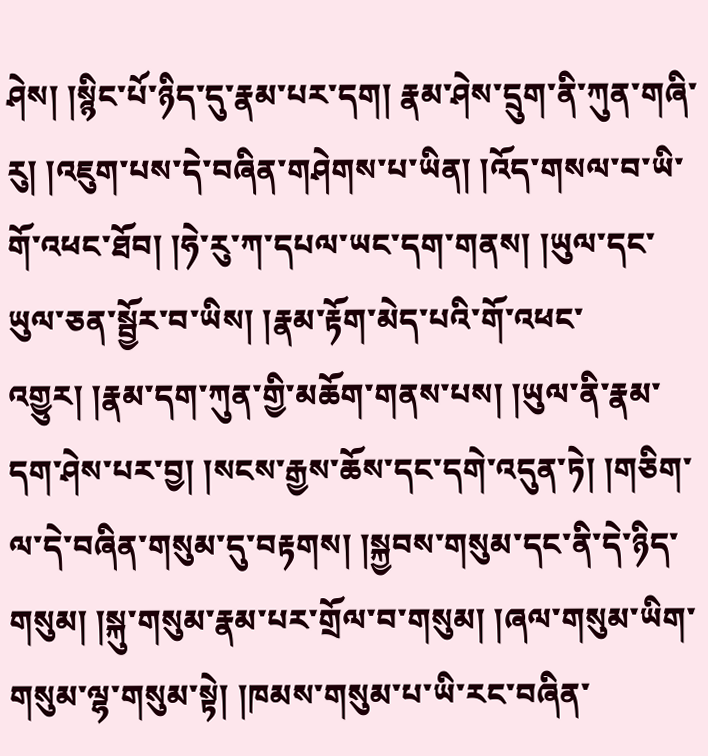ཤེས། །སྙིང་པོ་ཉིད་དུ་རྣམ་པར་དག། རྣམ་ཤེས་དྲུག་ནི་ཀུན་གཞི་རུ། །འཇུག་པས་དེ་བཞིན་གཤེགས་པ་ཡིན། །འོད་གསལ་བ་ཡི་གོ་འཕང་ཐོབ། །ཧེ་རུ་ཀ་དཔལ་ཡང་དག་གནས། །ཡུལ་དང་ཡུལ་ཅན་སྦྱོར་བ་ཡིས། །རྣམ་རྟོག་མེད་པའི་གོ་འཕང་འགྱུར། །རྣམ་དག་ཀུན་གྱི་མཆོག་གནས་པས། །ཡུལ་ནི་རྣམ་དག་ཤེས་པར་བྱ། །སངས་རྒྱས་ཆོས་དང་དགེ་འདུན་ཏེ། །གཅིག་ལ་དེ་བཞིན་གསུམ་དུ་བརྟགས། །སྐྱབས་གསུམ་དང་ནི་དེ་ཉིད་གསུམ། །སྐུ་གསུམ་རྣམ་པར་གྲོལ་བ་གསུམ། །ཞལ་གསུམ་ཡིག་གསུམ་ལྷ་གསུམ་སྟེ། །ཁམས་གསུམ་པ་ཡི་རང་བཞིན་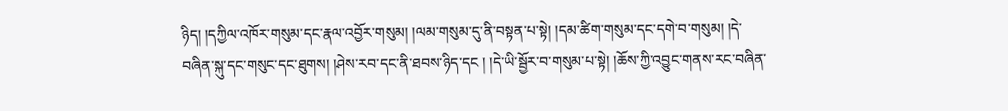ཉིད། །དཀྱིལ་འཁོར་གསུམ་དང་རྣལ་འབྱོར་གསུམ། །ལམ་གསུམ་དུ་ནི་བསྟན་པ་སྟེ། །དམ་ཚིག་གསུམ་དང་དགེ་བ་གསུམ། །དེ་བཞིན་སྐུ་དང་གསུང་དང་ཐུགས། །ཤེས་རབ་དང་ནི་ཐབས་ཉིད་དང ། །དེ་ཡི་སྦྱོར་བ་གསུམ་པ་སྟེ། །ཆོས་ཀྱི་འབྱུང་གནས་རང་བཞིན་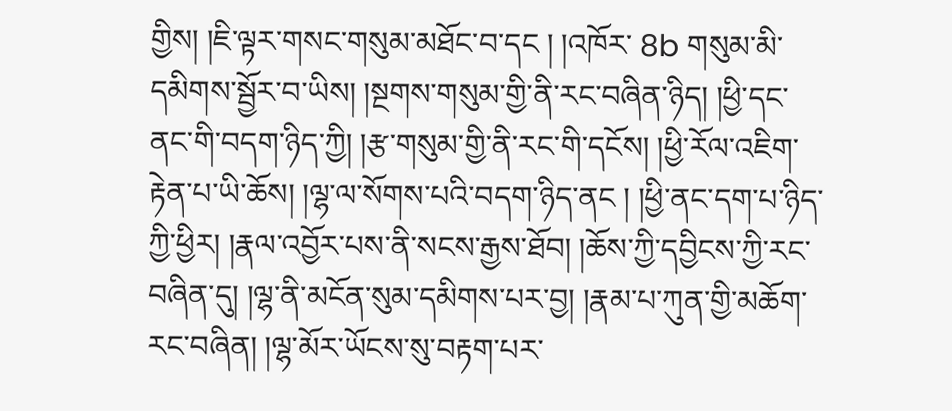གྱིས། །ཇི་ལྟར་གསང་གསུམ་མཐོང་བ་དང ། །འཁོར་ 8b གསུམ་མི་དམིགས་སྦྱོར་བ་ཡིས། །སྔགས་གསུམ་གྱི་ནི་རང་བཞིན་ཉིད། །ཕྱི་དང་ནང་གི་བདག་ཉིད་ཀྱི། །རྩ་གསུམ་གྱི་ནི་རང་གི་དངོས། །ཕྱི་རོལ་འཇིག་རྟེན་པ་ཡི་ཆོས། །ལྷ་ལ་སོགས་པའི་བདག་ཉིད་ནང ། །ཕྱི་ནང་དག་པ་ཉིད་ཀྱི་ཕྱིར། །རྣལ་འབྱོར་པས་ནི་སངས་རྒྱས་ཐོབ། །ཆོས་ཀྱི་དབྱིངས་ཀྱི་རང་བཞིན་དུ། །ལྷ་ནི་མངོན་སུམ་དམིགས་པར་བྱ། །རྣམ་པ་ཀུན་གྱི་མཆོག་རང་བཞིན། །ལྷ་མོར་ཡོངས་སུ་བརྟག་པར་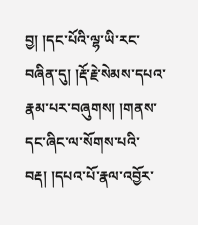བྱ། །དང་པོའི་ལྷ་ཡི་རང་བཞིན་དུ། །རྡོ་རྗེ་སེམས་དཔའ་རྣམ་པར་བཞུགས། །གནས་དང་ཞིང་ལ་སོགས་པའི་བརྡ། །དཔའ་པོ་རྣལ་འབྱོར་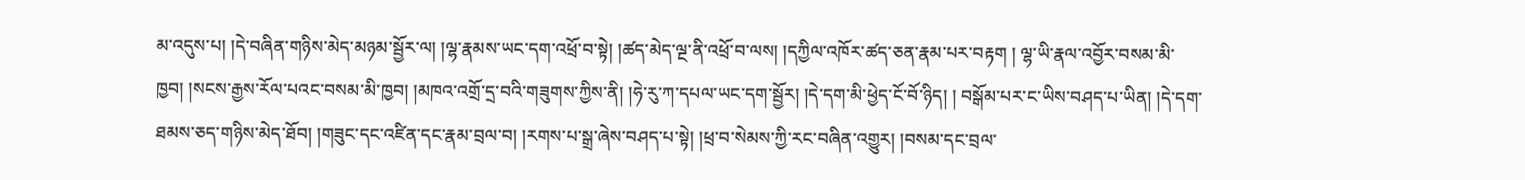མ་འདུས་པ། །དེ་བཞིན་གཉིས་མེད་མཉམ་སྦྱོར་ལ། །ལྷ་རྣམས་ཡང་དག་འཕྲོ་བ་སྟེ། །ཚད་མེད་ལྔ་ནི་འཕྲོ་བ་ལས། །དཀྱིལ་འཁོར་ཚད་ཅན་རྣམ་པར་བརྟག ། ལྷ་ཡི་རྣལ་འབྱོར་བསམ་མི་ཁྱབ། །སངས་རྒྱས་རོལ་པའང་བསམ་མི་ཁྱབ། །མཁའ་འགྲོ་དྲ་བའི་གཟུགས་ཀྱིས་ནི། །ཧེ་རུ་ཀ་དཔལ་ཡང་དག་སྦྱོར། །དེ་དག་མི་ཕྱེད་ངོ་བོ་ཉིད། ། བསྒོམ་པར་ང་ཡིས་བཤད་པ་ཡིན། །དེ་དག་ཐམས་ཅད་གཉིས་མེད་ཐོབ། །གཟུང་དང་འཛིན་དང་རྣམ་བྲལ་བ། །རགས་པ་སྒྲ་ཞེས་བཤད་པ་སྟེ། །ཕྲ་བ་སེམས་ཀྱི་རང་བཞིན་འགྱུར། །བསམ་དང་བྲལ་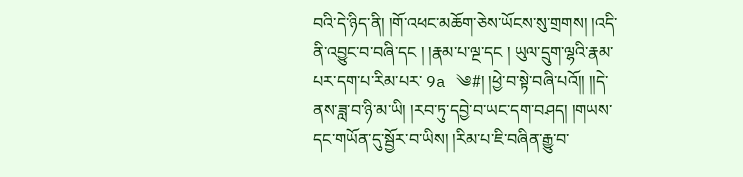བའི་དེ་ཉིད་ནི། །གོ་འཕང་མཆོག་ཅེས་ཡོངས་སུ་གྲགས། །འདི་ནི་འབྱུང་བ་བཞི་དང ། །རྣམ་པ་ལྔ་དང ། ཡུལ་དྲུག་ལྷའི་རྣམ་པར་དག་པ་རིམ་པར་ 9a ༄#། །ཕྱེ་བ་སྟེ་བཞི་པའོ།། །།དེ་ནས་ཟླ་བ་ཉི་མ་ཡི། །རབ་ཏུ་དབྱེ་བ་ཡང་དག་བཤད། །གཡས་དང་གཡོན་དུ་སྦྱོར་བ་ཡིས། །རིམ་པ་ཇི་བཞིན་རྒྱུ་བ་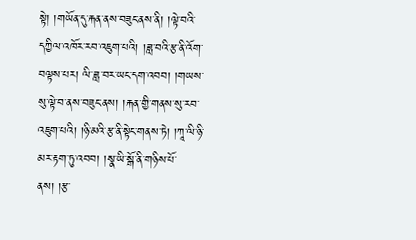སྟེ། །གཡོན་དུ་རྐན་ནས་བཟུང་ནས་ནི། །ལྟེ་བའི་དཀྱིལ་འཁོར་རབ་འཇུག་པའི། །ཟླ་བའི་རྩ་ནི་འོག་བལྟས་པར། ལི་ཟླ་བར་ཡང་དག་འབབ། །གཡས་སུ་ལྟེ་བ་ནས་བཟུང་ནས། །རྐན་གྱི་གནས་སུ་རབ་འཇུག་པའི། །ཉི་མའི་རྩ་ནི་སྟེང་གནས་ཏེ། །ཀཱ་ལི་ཉི་མར་རྟག་ཏུ་འབབ། །སྣ་ཡི་སྒོ་ནི་གཉིས་པོ་ནས། །རྩ་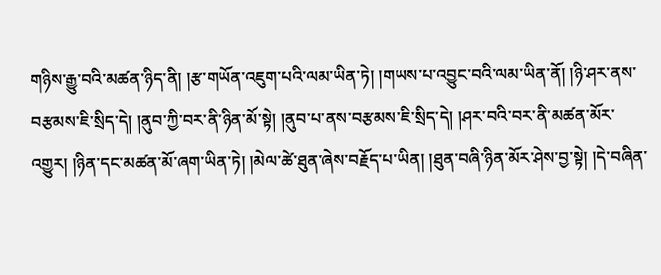གཉིས་རྒྱུ་བའི་མཚན་ཉིད་ནི། །རྩ་གཡོན་འཇུག་པའི་ལམ་ཡིན་ཏེ། །གཡས་པ་འབྱུང་བའི་ལམ་ཡིན་ནོ། །ཉི་ཤར་ནས་བརྩམས་ཇི་སྲིད་དེ། །ནུབ་ཀྱི་བར་ནི་ཉིན་མོ་སྟེ། །ནུབ་པ་ནས་བརྩམས་ཇི་སྲིད་དེ། །ཤར་བའི་བར་ནི་མཚན་མོར་འགྱུར། །ཉིན་དང་མཚན་མོ་ཞག་ཡིན་ཏེ། །མེལ་ཚེ་ཐུན་ཞེས་བརྗོད་པ་ཡིན། །ཐུན་བཞི་ཉིན་མོར་ཤེས་བྱ་སྟེ། །དེ་བཞིན་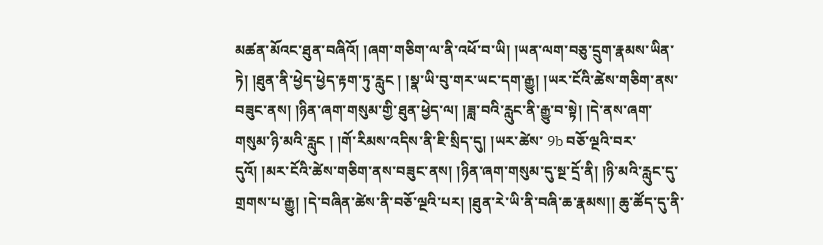མཚན་མོའང་ཐུན་བཞིའོ། །ཞག་གཅིག་ལ་ནི་འཕོ་བ་ཡི། །ཡན་ལག་བཅུ་དྲུག་རྣམས་ཡིན་ཏེ། །ཐུན་ནི་ཕྱེད་ཕྱེད་རྟག་ཏུ་རླུང ། །སྣ་ཡི་བུ་གར་ཡང་དག་རྒྱུ། །ཡར་ངོའི་ཚེས་གཅིག་ནས་བཟུང་ནས། །ཉིན་ཞག་གསུམ་གྱི་ཐུན་ཕྱེད་ལ། །ཟླ་བའི་རླུང་ནི་རྒྱུ་བ་སྟེ། །དེ་ནས་ཞག་གསུམ་ཉི་མའི་རླུང ། །གོ་རིམས་འདིས་ནི་ཇི་སྲིད་དུ། །ཡར་ཚེས་ 9b བཅོ་ལྔའི་བར་དུའོ། །མར་ངོའི་ཚེས་གཅིག་ནས་བཟུང་ནས། །ཉིན་ཞག་གསུམ་དུ་སྔ་དྲོ་ནི། །ཉི་མའི་རླུང་དུ་གྲགས་པ་རྒྱུ། །དེ་བཞིན་ཚེས་ནི་བཅོ་ལྔའི་པར། །ཐུན་རེ་ཡི་ནི་བཞི་ཆ་རྣམས།། ཆུ་ཚོད་དུ་ནི་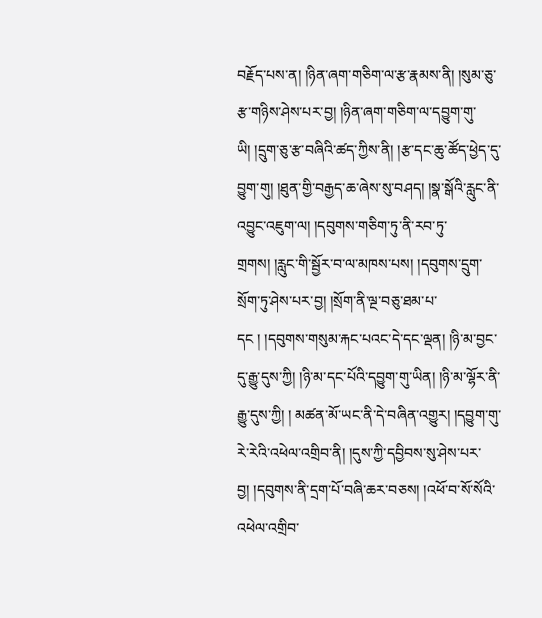བརྗོད་པས་ན། །ཉིན་ཞག་གཅིག་ལ་རྩ་རྣམས་ནི། །སུམ་ཅུ་རྩ་གཉིས་ཤེས་པར་བྱ། །ཉིན་ཞག་གཅིག་ལ་དབྱུག་གུ་ཡི། །དྲུག་ཅུ་རྩ་བཞིའི་ཚད་ཀྱིས་ནི། །རྩ་དང་ཆུ་ཚོད་ཕྱེད་དུ་བྱུག་གུ། །ཐུན་གྱི་བརྒྱད་ཆ་ཞེས་སུ་བཤད། །སྣ་སྒོའི་རླུང་ནི་འབྱུང་འཇུག་ལ། །དབུགས་གཅིག་ཏུ་ནི་རབ་ཏུ་གྲགས། །རླུང་གི་སྦྱོར་བ་ལ་མཁས་པས། །དབུགས་དྲུག་སྲོག་ཏུ་ཤེས་པར་བྱ། །སྲོག་ནི་ལྔ་བཅུ་ཐམ་པ་དང ། །དབུགས་གསུམ་རྐང་པའང་དེ་དང་ལྡན། །ཉི་མ་བྱང་དུ་རྒྱུ་དུས་ཀྱི། །ཉི་མ་དང་པོའི་དབྱུག་གུ་ཡིན། །ཉི་མ་ལྷོར་ནི་རྒྱུ་དུས་ཀྱི། ། མཚན་མོ་ཡང་ནི་དེ་བཞིན་འགྱུར། །དབྱུག་གུ་རེ་རེའི་འཕེལ་འགྲིབ་ནི། །དུས་ཀྱི་དབྱིབས་སུ་ཤེས་པར་བྱ། །དབུགས་ནི་དྲག་པོ་བཞི་ཆར་བཅས། །འཕོ་བ་སོ་སོའི་འཕེལ་འགྲིབ་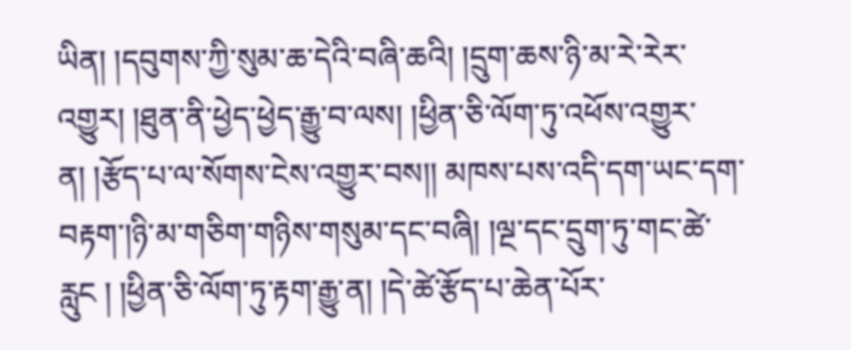ཡིན། །དབུགས་ཀྱི་སུམ་ཆ་དེའི་བཞི་ཆའི། །དྲུག་ཆས་ཉི་མ་རེ་རེར་འགྱུར། །ཐུན་ནི་ཕྱེད་ཕྱེད་རྒྱུ་བ་ལས། །ཕྱིན་ཅི་ལོག་ཏུ་འཕོས་འགྱུར་ན། །རྩོད་པ་ལ་སོགས་ངེས་འགྱུར་བས།། མཁས་པས་འདི་དག་ཡང་དག་བརྟག་།ཉི་མ་གཅིག་གཉིས་གསུམ་དང་བཞི། །ལྔ་དང་དྲུག་ཏུ་གང་ཚེ་རླུང ། །ཕྱིན་ཅི་ལོག་ཏུ་རྟག་རྒྱུ་ན། །དེ་ཚེ་རྩོད་པ་ཆེན་པོར་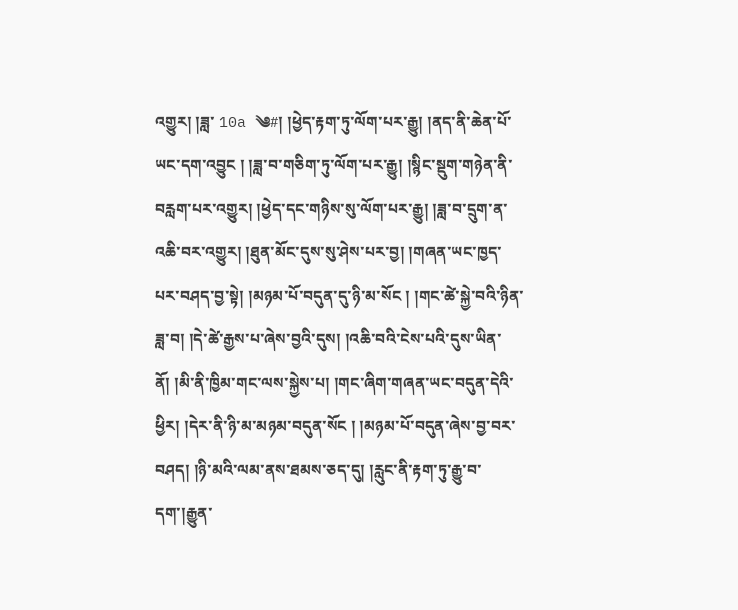འགྱུར། །ཟླ་ 10a ༄#། །ཕྱེད་རྟག་ཏུ་ལོག་པར་རྒྱུ། །ནད་ནི་ཆེན་པོ་ཡང་དག་འབྱུང ། །ཟླ་བ་གཅིག་ཏུ་ལོག་པར་རྒྱུ། །སྙིང་སྡུག་གཉེན་ནི་བརླག་པར་འགྱུར། །ཕྱེད་དང་གཉིས་སུ་ལོག་པར་རྒྱུ། །ཟླ་བ་དྲུག་ན་འཆི་བར་འགྱུར། །ཐུན་མོང་དུས་སུ་ཤེས་པར་བྱ། །གཞན་ཡང་ཁྱད་པར་བཤད་བྱ་སྟེ། །མཉམ་པོ་བདུན་དུ་ཉི་མ་སོང ། །གང་ཚེ་སྐྱེ་བའི་ཉིན་ཟླ་བ། །དེ་ཚེ་རྒྱས་པ་ཞེས་བྱའི་དུས། །འཆི་བའི་ངེས་པའི་དུས་ཡིན་ནོ། །མི་ནི་ཁྱིམ་གང་ལས་སྐྱེས་པ། །གང་ཞིག་གཞན་ཡང་བདུན་དེའི་ཕྱིར། །དེར་ནི་ཉི་མ་མཉམ་བདུན་སོང ། །མཉམ་པོ་བདུན་ཞེས་བྱ་བར་བཤད། །ཉི་མའི་ལམ་ནས་ཐམས་ཅད་དུ། །རླུང་ནི་རྟག་ཏུ་རྒྱུ་བ་དག་།རྒྱུན་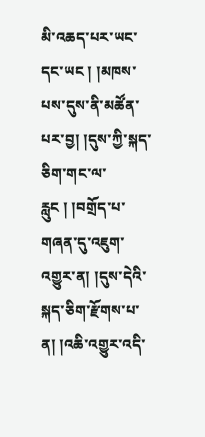མི་འཆད་པར་ཡང་དང་ཡང ། །མཁས་པས་དུས་ནི་མཚོན་པར་བྱ། །དུས་ཀྱི་སྐད་ཅིག་གང་ལ་རླུང ། །བགྲོད་པ་གཞན་དུ་འཇུག་འགྱུར་ན། །དུས་དེའི་སྐད་ཅིག་རྫོགས་པ་ན། །འཆི་འགྱུར་འདི་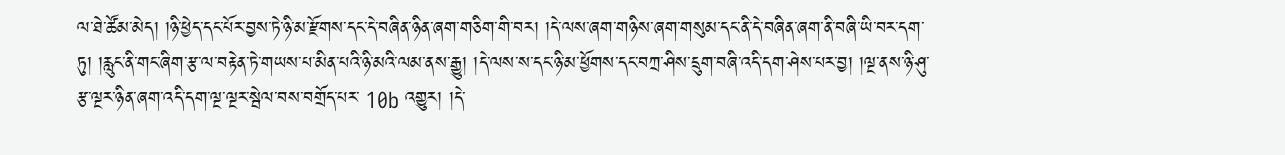ལ་ཐེ་ཚོམ་མེད། །ཉི་ཕྱེད་དང་པོར་བྱས་ཏེ་ཉི་མ་རྫོགས་དང་དེ་བཞིན་ཉིན་ཞག་གཅིག་གི་བར། །དེ་ལས་ཞག་གཉིས་ཞག་གསུམ་དང་ནི་དེ་བཞིན་ཞག་ནི་བཞི་ཡི་བར་དག་ཏུ། །རླུང་ནི་གང་ཞིག་རྩ་ལ་བརྟེན་ཏེ་གཡས་པ་མིན་པའི་ཉི་མའི་ལམ་ནས་རྒྱུ། །དེ་ལས་ས་དང་ཉི་མ་ཕྱོགས་དང་བཀྲ་ཤིས་དྲུག་བཞི་འདི་དག་ཤེས་པར་བྱ། །ལྔ་ནས་ཉི་ཤུ་རྩ་ལྔར་ཉིན་ཞག་འདི་དག་ལྔ་ལྔར་སྦེལ་བས་བགྲོད་པར་ 10b འགྱུར། །དེ་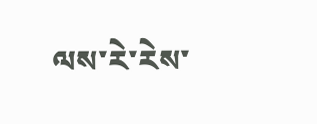ལས་རེ་རེས་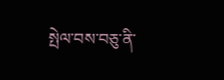སྤེལ་བས་བཅུ་ནི་